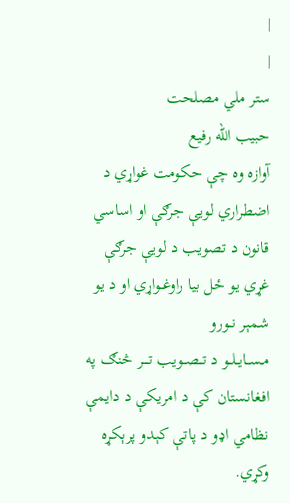|
|
ستر ملي مصلحت
حبيب الله رفيع
آوازه وه چې حكومت غواړي د اضطراري لويې جرګې او اساسي
قانون د تصويب د لويې جرګې غړي يو ځل بيا راوغــواړي او د يو شمېر نــورو
مـســايــلــو د تــصــويب تــــر څنګ په افغانستان كې د امريكې د دايمې
نظامي اډو د پاتې كېدو پرېكړه وكړي.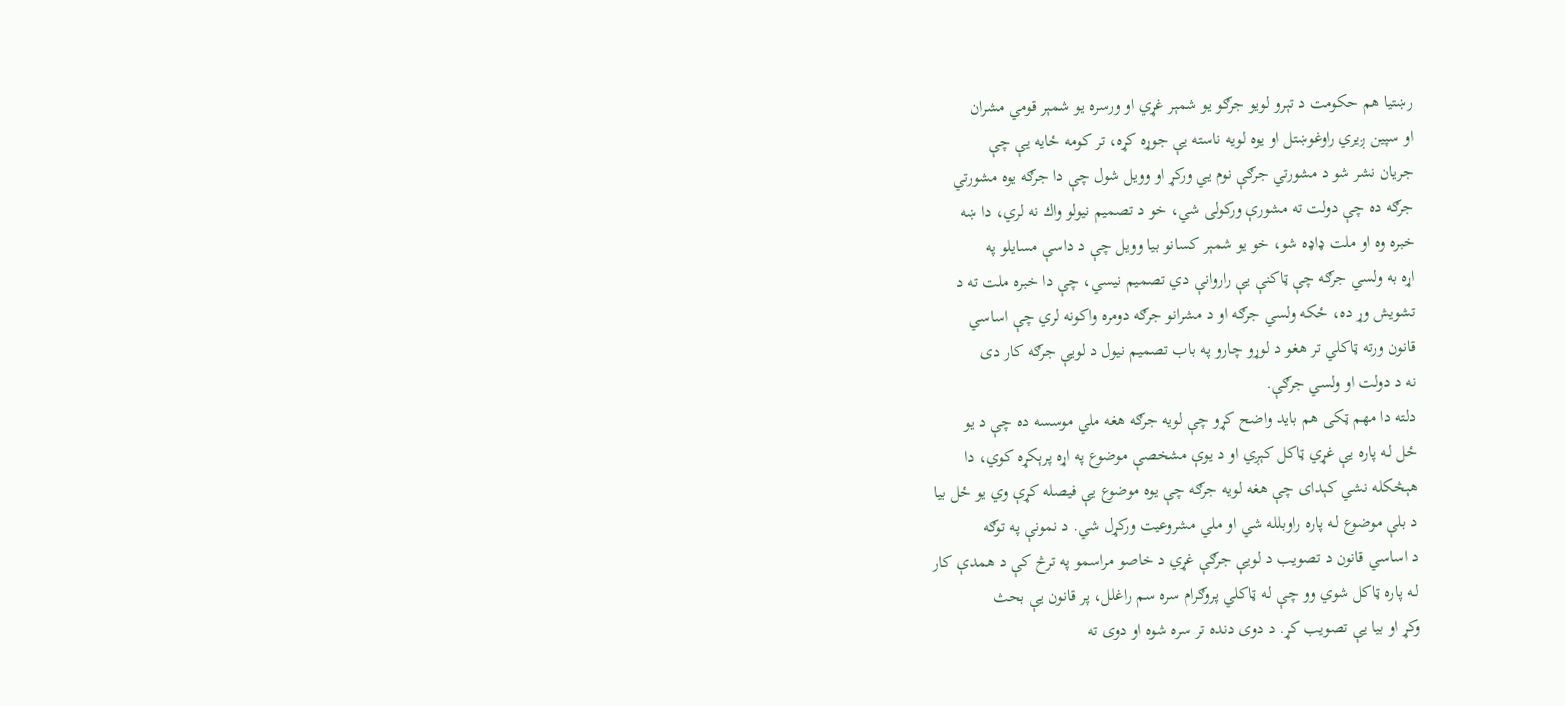رښتيا هم حكومت د تېرو لويو جرګو يو شمېر غړي او ورسره يو شمېر قومي مشران
او سپين ږيري راوغوښتل او يوه لويه ناسته يې جوړه كړه، تر كومه ځايه يې چې
جريان نشر شو د مشورتي جرګې نوم يي وركړ او وويل شول چې دا جرګه يوه مشورتي
جرګه ده چې دولت ته مشورې وركولى شي، خو د تصميم نيولو واك نه لري، دا ښه
خبره وه او ملت ډاډه شو، خو يو شمېر كسانو بيا وويل چې د داسې مسايلو په
اړه به ولسي جرګه چې ټاكنې يې راروانې دي تصميم نيسي، چې دا خبره ملت ته د
تشويش وړ ده، ځكه ولسي جرګه او د مشرانو جرګه دومره واكونه لري چې اساسي
قانون ورته ټاكلي تر هغو د لوړو چارو په باب تصميم نيول د لويې جرګه كار دى
نه د دولت او ولسي جرګې.
دلته دا مهم ټكى هم بايد واضح كړو چې لويه جرګه هغه ملي موسسه ده چې د يو
ځل لـه پاره يې غړي ټاكل كېږي او د يوې مشخصې موضوع په اړه پرېكړه كوي، دا
هېڅكله نشي كېداى چې هغه لويه جرګه چې يوه موضوع يې فيصله كړې وي يو ځل بيا
د بلې موضوع لـه پاره راوبلله شي او ملي مشروعيت وركړل شي. د نمونې په توګه
د اساسي قانون د تصويب د لويې جرګې غړي د خاصو مراسمو په ترڅ كې د همدې كار
لـه پاره ټاكل شوي وو چې لـه ټاكلي پروګرام سره سم راغلل، پر قانون يې بحث
وكړ او بيا يې تصويب كړ. د دوى دنده تر سره شوه او دوى ته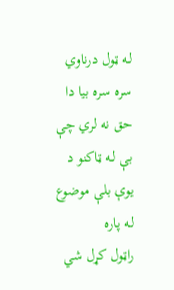لـه ټول درناوي
سره سره بيا دا حق نه لري چې بې لـه ټاكنو د يوې بلې موضوع لـه پاره
راټول كړل شي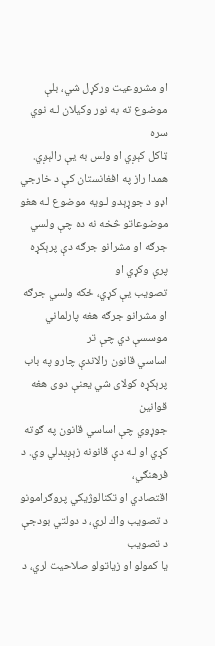او مشروعيت وركړل شي، بلې موضوع ته به نور وكيلان لـه نوي سره
ټاكل كېږي او ولس به يې رالېږي.
همدا راز په افغانستان كې د خارجي اډو د جوړېدو لـويه موضوع لـه هغو
موضوعاتو څخه نه ده چې ولسي جرګه او مشرانو جرګه دې پرېكړه پرې وكړي او
تصويب يې كړي، ځكه ولسي جرګه او مشرانو جرګه هغه پارلماني موسسې دي چې تر
اساسي قانون رالاندې چارو په باب پرېكړه كولاى شي يعنې دوى هغه قوانين
جوړوي چې اساسي قانون په ګوته كړي او لـه دې قانونه زېږيدلي وي. د فرهنګي،
اقتصادي او تكنالوژيكي پروګرامونو د تصويب واك لري، د دولتي بودجې د تصويب
يا كمولو او زياتولو صلاحيت لري، د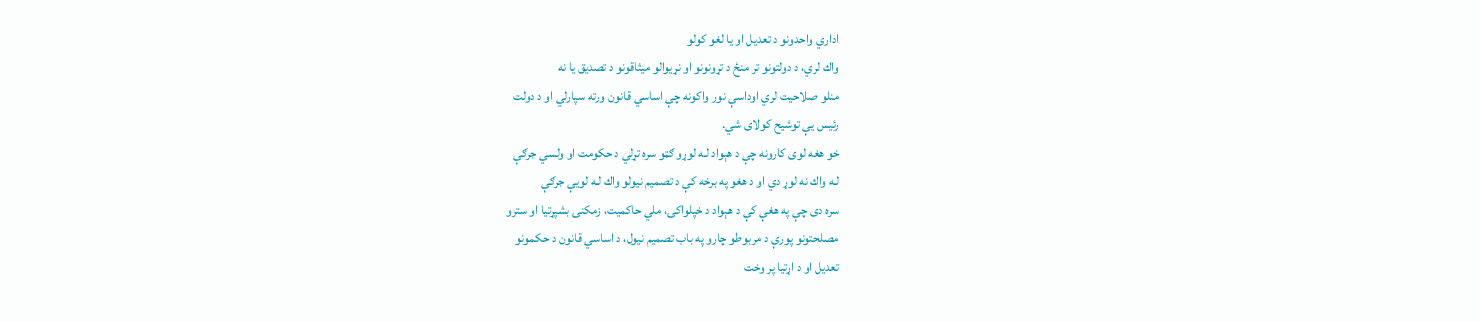اداري واحدونو د تعديل او يا لغو كولو
واك لري، د دولتونو تر منځ د تړونونو او نړيوالو ميثاقونو د تصديق يا نه
منلو صلاحيت لري اوداسې نور واكونه چې اساسي قانون ورته سپارلي او د دولت
رئيس يې توشيح كولاى شي.
خو هغه لوى كارونه چې د هېواد لـه لوړو ګټو سره تړلي د حكومت او ولسي جرګې
لـه واك نه لوړ دي او د هغو په برخه كې د تصميم نيولو واك لـه لويې جرګې
سره دى چې په هغې كې د هېواد د خپلواكۍ، ملي حاكميت، زمكنۍ بشپړتيا او سترو
مصلحتونو پورې د مربوطو چارو په باب تصميم نيول، د اساسي قانون د حكمونو
تعديل او د اړتيا پر وخت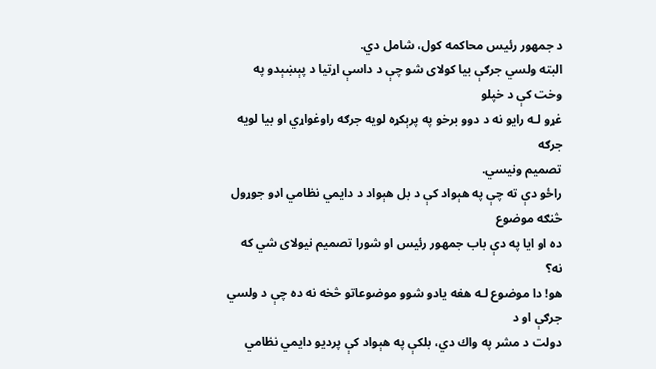د جمهور رئيس محاكمه كول، شامل دي.
البته ولسي جرګې بيا كولاى شو چې د داسې اړتيا د پېښېدو په وخت كې د خپلو
غړو لـه رايو نه د دوو برخو په پرېكړه لويه جرګه راوغواړي او بيا لويه جرګه
تصميم ونيسي.
راځو دې ته چې په هېواد كې د بل هېواد د دايمي نظامي اډو جوړول څنګه موضوع
ده او ايا په دې باب جمهور رئيس او شورا تصميم نيولاى شي كه نه؟
هو! دا موضوع لـه هغه يادو شوو موضوعاتو څخه نه ده چې د ولسي جرګې او د
دولت د مشر په واك دي، بلكې په هېواد كې پرديو دايمي نظامي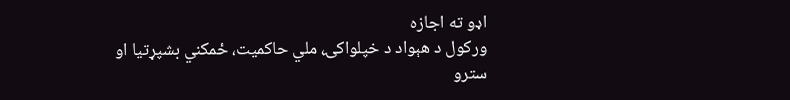اډو ته اجازه
وركول د هېواد د خپلواكۍ، ملي حاكميت، ځمكني بشپړتيا او سترو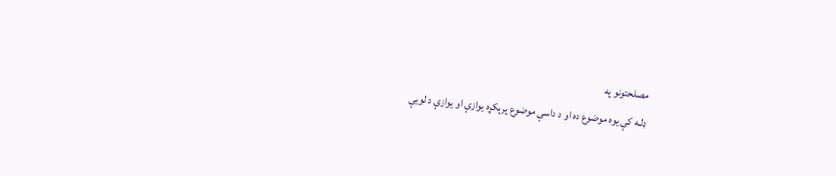مصلحتونو په
ډلـه كې يوه موضوع ده او د داسې موضوع پرېكړه يوازې او يوازې د لويې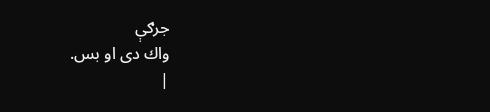جرګې
واك دى او بس.
|